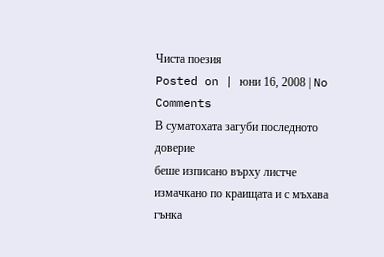Чиста поезия
Posted on | юни 16, 2008 | No Comments
В суматохата загуби последното доверие
беше изписано върху листче
измачкано по краищата и с мъхава гънка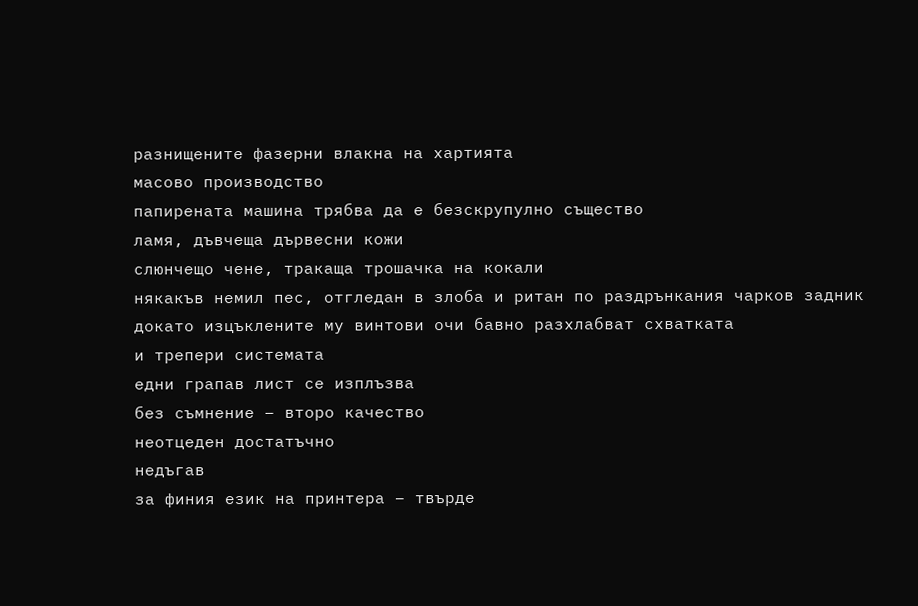разнищените фазерни влакна на хартията
масово производство
папирената машина трябва да е безскрупулно същество
ламя, дъвчеща дървесни кожи
слюнчещо чене, тракаща трошачка на кокали
някакъв немил пес, отгледан в злоба и ритан по раздрънкания чарков задник
докато изцъклените му винтови очи бавно разхлабват схватката
и трепери системата
едни грапав лист се изплъзва
без съмнение – второ качество
неотцеден достатъчно
недъгав
за финия език на принтера – твърде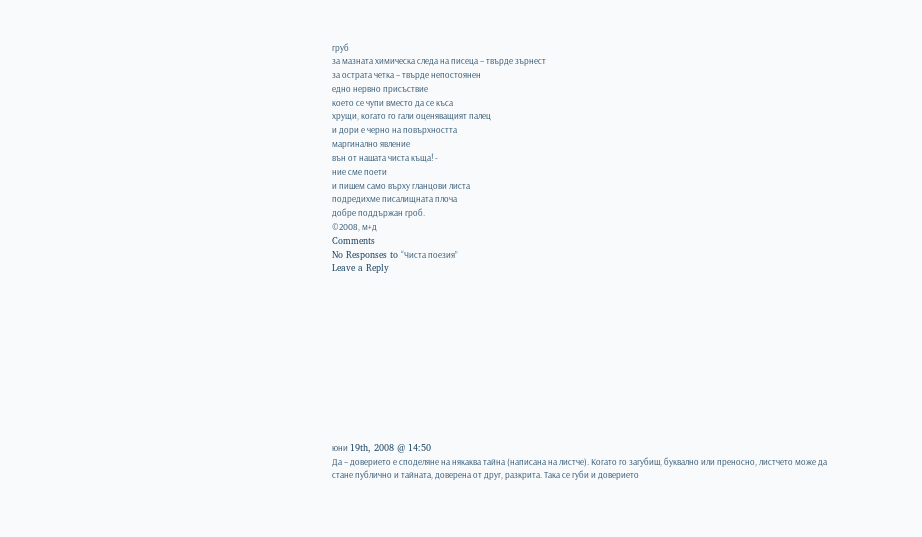груб
за мазната химическа следа на писеца – твърде зърнест
за острата четка – твърде непостоянен
едно нервно присъствие
което се чупи вместо да се къса
хрущи, когато го гали оценяващият палец
и дори е черно на повърхността
маргинално явление
вън от нашата чиста къща! -
ние сме поети
и пишем само върху гланцови листа
подредихме писалищната плоча
добре поддържан гроб.
©2008, м+д
Comments
No Responses to “Чиста поезия”
Leave a Reply












юни 19th, 2008 @ 14:50
Да – доверието е споделяне на някаква тайна (написана на листче). Когато го загубиш, буквално или преносно, листчето може да стане публично и тайната, доверена от друг, разкрита. Така се губи и доверието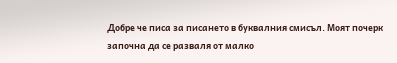Добре че писа за писането в буквалния смисъл. Моят почерк започна да се разваля от малко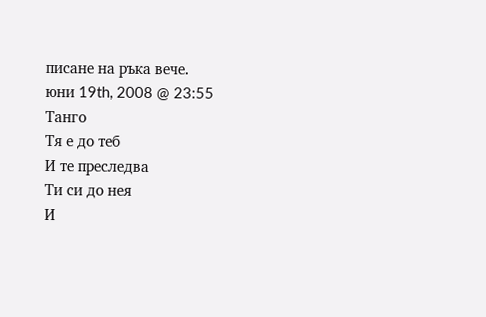писане на ръка вече.
юни 19th, 2008 @ 23:55
Танго
Тя е до теб
И те преследва
Ти си до нея
И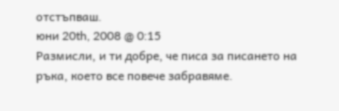отстъпваш.
юни 20th, 2008 @ 0:15
Размисли, и ти добре, че писа за писането на ръка, което все повече забравяме.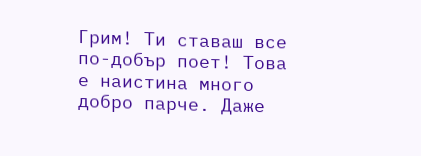Грим! Ти ставаш все по-добър поет! Това е наистина много добро парче. Даже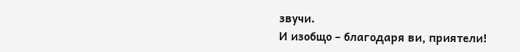звучи.
И изобщо – благодаря ви, приятели!